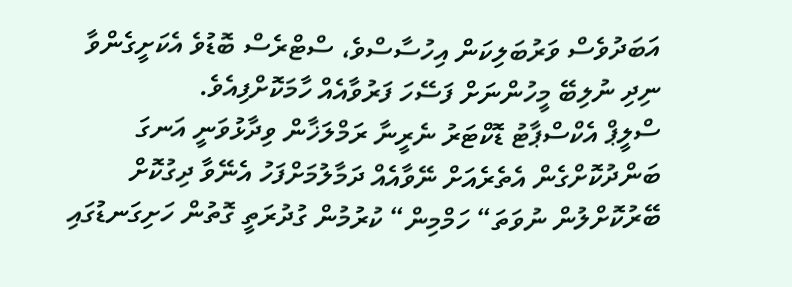އަބަދުވެސް ވަރުބަލިކަން އިހުސާސްވެ، ސްޓްރެސް ބޮޑުވެ އެކަށީގެންވާ ނިދި ނުލިބޭ މީހުންނަށް ފަސޭހަ ފަރުވާއެއް ހާމަކޮށްފިއެވެ.
ސްލީޕް އެކްސްޕާޓު ޑޮކްޓަރު ނެރީނާ ރަމްލަޚާން ވިދާޅުވަނީ އަނގަ ބަންދުކޮށްގެން އެތެރެއަށް ނޭވާއެއް ދަމާލުމަށްފަހު އެނޭވާ ދިގުކޮށް ބޭރުކޮށްލުން ނުވަތަ“ ހަމްމިން“ ކުރުމުން ގުދުރަތީ ގޮތުން ހަށިގަނޑުގައި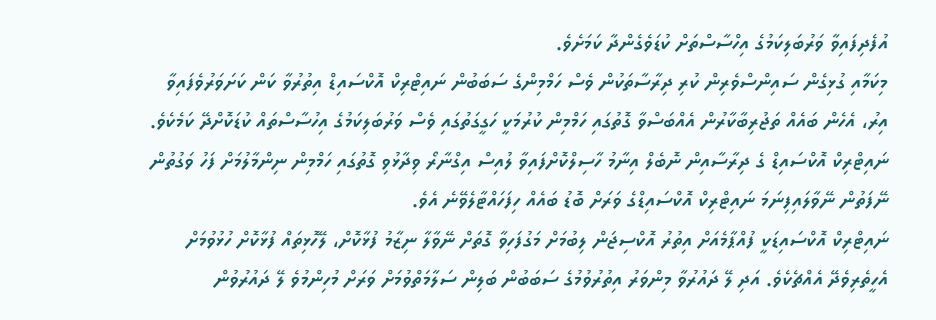އުފެދިފައިވާ ވަރުބަލިކަމުގެ އިހްސާސްތަށް ކުޑަވެގެންދާ ކަމަށެވެ.
މިކަމާއި ގުޅިގެން ސައިންސްވެރިން ކުރި ދިރާސާތަކުން ވެސް ހަމްމިންގެ ސަބަބުން ނައިޓްރިކް އޮކްސައިޑް އިތުރުވާ ކަން ކަށަވަރުވެފައިވާ އިރު، އެހެން ބައެއް ތަޖުރިބާކާރުން އެއްބަސްވާ ގޮތުގައި ހަމްމިން ކުރުމަކީ ހަގީގަތުގައި ވެސް ވަރުބަލިކަމުގެ އިހުސާސްތައް ކުޑަކޮށްދޭ ކަމެކެވެ.
ނައިޓްރިކް އޮކްސައިޑް ގެ ދިރާސާއިން ނޮބެލް އިނާމު ހާސިލްކޮށްފައިވާ ލުއިސް އިގްނާރޯ ވިދާޅުވި ގޮތުގައި ހަމްމިން ނިންމާލުމަށް ފަހު ވަގުތުން ނޭފަތުން ނޭވާލައިފިނަމަ ނައިޓްރިކް އޮކްސައިޑްގެ ވަރަށް ބޮޑު ބައެއް ހިފަހައްޓާލެވޭނެ އެވެ.
ނައިޓްރިކް އޮކްސައިޑަކީ ފުއްޕާމެއަށް އިތުރު އޮކްސިޖަން ލިބުމަށް މަގުފަހިވާ ގޮތަށް ނޭވާލާ ނިޒާމު ފުޅާކޮށް، ލޭހޮޅިތައް ފުޅާކޮށް ހުޅުވުމަށް އެހީތެރިވެދޭ އެއްޗެކެވެ. އަދި ލޭ ދައުރުވާ މިންވަރު އިތުރުވުމުގެ ސަބަބުން ބަލިން ސަލާމަތްވުމަށް ވަރަށް މުހިންމުވެ ލޭ ދައުރުވުން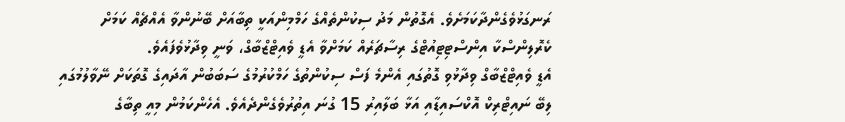ރަނގަޅުވެގެންދާކަމަށެވެ. އެގޮތުން މަދު ސިކުންތެއްގެ ހަމްމިންއަކީ ތިބާއަށް ބޭނުންވާ އެއްޗެއް ކަމަށް ކެރޮލިންސްކާ އިންސްޓިޓިއުޓްގެ ރިސާޗަރެއް ކަމަށްވާ އެޑީ ވެއިޓްޒްބާގް، ވަނީ ވިދާޅުވެފައެވެ.
އެޑީ ވެއިޓްޒްބާގް ވިދާޅުވި ގޮތުގައި އެންމެ ފަސް ސިކުންތުގެ ހަމްކުރުމުގެ ސަބަބުން އާދައިގެ ގޮތަކަށް ނޭވާލުމުގައި ލިބޭ ނައިޓްރިކް އޮކްސައިޑާއި އަޅާ ބަލާއިރު 15 ގުނަ އިތުރުވެގެންދެއެވެ. އެހެންކަމުން މިއީ ތިބާގެ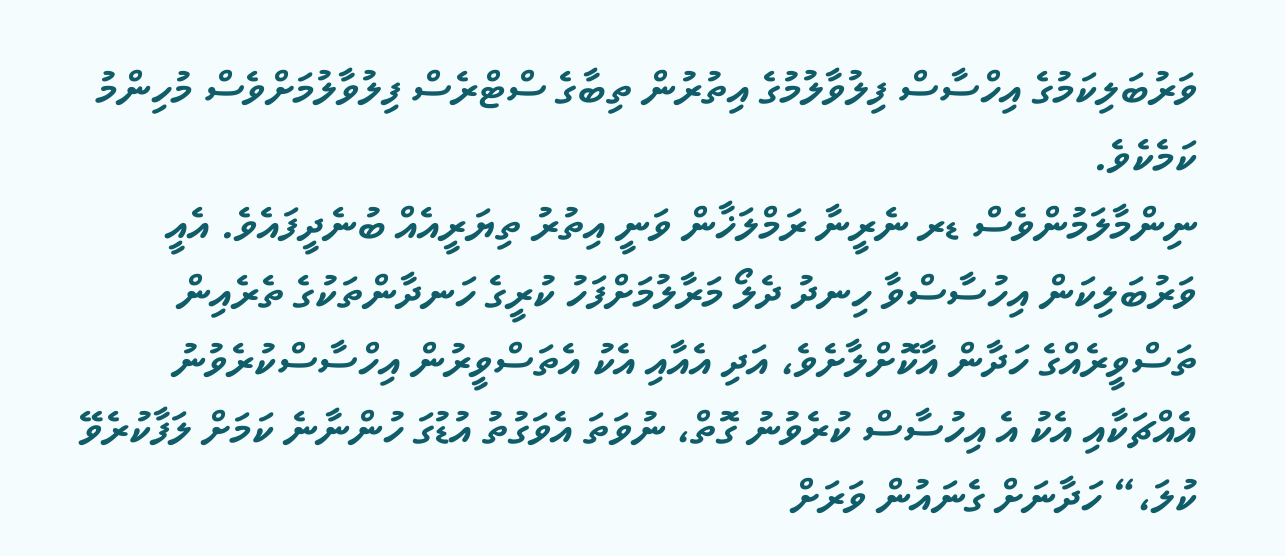ވަރުބަލިކަމުގެ އިހްސާސް ފިލުވާލުމުގެ އިތުރުން ތިބާގެ ސްޓްރެސް ފިލުވާލުމަށްވެސް މުހިންމު ކަމެކެވެ.
ނިންމާލަމުންވެސް ޑރ ނެރީނާ ރަމްލަޚާން ވަނީ އިތުރު ތިޔަރީއެއް ބުނެދީފައެވެ. އެއީ ވަރުބަލިކަން އިހުސާސްވާ ހިނދު ދެލޯ މަރާލުމަށްފަހު ކުރީގެ ހަނދާންތަކުގެ ތެރެއިން ތަސްވީރެއްގެ ހަދާން އާކޮށްލާށެވެ، އަދި އެއާއި އެކު އެތަސްވީރުން އިހްސާސްކުރެވުނު އެއްޗަކާއި އެކު އެ އިހުސާސް ކުރެވުނު ގޮތް، ނުވަތަ އެވަގުތު އުޑުގަ ހުންނާނެ ކަމަށް ލަފާކުރެވޭ ކުލަ،“ ހަދާނަށް ގެނައުން ވަރަށް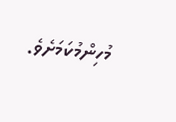މުހިންމުކަމަށެވެ.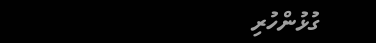ގުޅުންހުރި